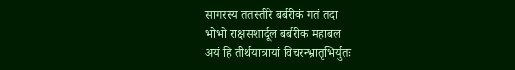सागरस्य ततस्तीरे बर्बरीकं गतं तदा
भोभो राक्षसशार्दूल बर्बरीक महाबल
अयं हि तीर्थयात्रायां विचरन्भ्रातृभिर्युतः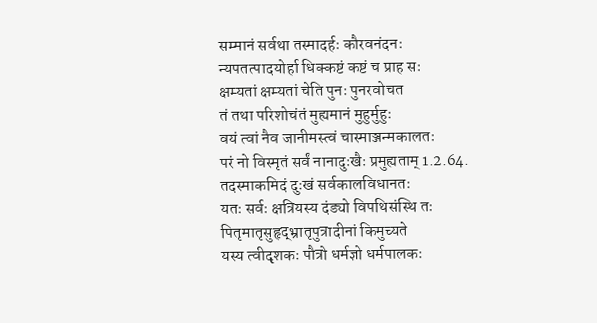सम्मानं सर्वथा तस्मादर्हः कौरवनंदनः
न्यपतत्पादयोर्हा धिक्कष्टं कष्टं च प्राह सः
क्षम्यतां क्षम्यतां चेति पुनः पुनरवोचत
तं तथा परिशोचंतं मुह्यमानं मुहुर्मुहुः
वयं त्वां नैव जानीमस्त्वं चास्माञ्जन्मकालतः
परं नो विस्मृतं सर्वं नानादुःखैः प्रमुह्यताम् 1.2.64.
तदस्माकमिदं दुःखं सर्वकालविधानतः
यतः सर्वः क्षत्रियस्य दंड्यो विपथिसंस्थि तः
पितृमातृसुहृद्भ्रातृपुत्रादीनां किमुच्यते
यस्य त्वीदृशकः पौत्रो धर्मज्ञो धर्मपालकः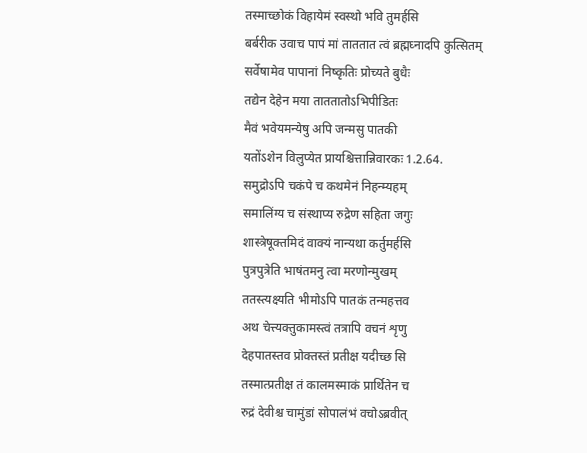तस्माच्छोकं विहायेमं स्वस्थो भवि तुमर्हसि
बर्बरीक उवाच पापं मां ताततात त्वं ब्रह्मघ्नादपि कुत्सितम्
सर्वेषामेव पापानां निष्कृतिः प्रोच्यते बुधैः
तद्येन देहेन मया ताततातोऽभिपीडितः
मैवं भवेयमन्येषु अपि जन्मसु पातकी
यतोंऽशेन विलुप्येत प्रायश्चित्तान्निवारकः 1.2.64.
समुद्रोऽपि चकंपे च कथमेनं निहन्म्यहम्
समालिंग्य च संस्थाप्य रुद्रेण सहिता जगुः
शास्त्रेषूक्तमिदं वाक्यं नान्यथा कर्तुमर्हसि
पुत्रपुत्रेति भाषंतमनु त्वा मरणोन्मुखम्
ततस्त्यक्ष्यति भीमोऽपि पातकं तन्महत्तव
अथ चेत्त्यक्तुकामस्त्वं तत्रापि वचनं शृणु
देहपातस्तव प्रोक्तस्तं प्रतीक्ष यदीच्छ सि
तस्मात्प्रतीक्ष तं कालमस्माकं प्रार्थितेन च
रुद्रं देवीश्च चामुंडां सोपालंभं वचोऽब्रवीत्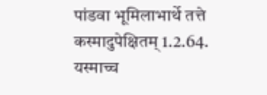पांडवा भूमिलाभार्थे तत्ते कस्मादुपेक्षितम् 1.2.64.
यस्माच्च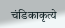चंडिकाकृत्ये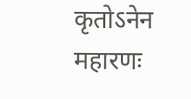कृतोऽनेन महारणः